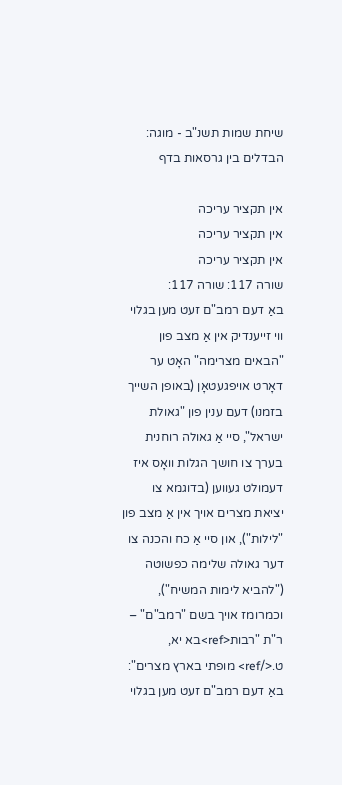שיחת שמות תשנ"ב - מוגה: הבדלים בין גרסאות בדף

אין תקציר עריכה
אין תקציר עריכה
אין תקציר עריכה
שורה 117: שורה 117:
באַ דעם רמב"ם זעט מען בגלוי ווי זייענדיק אין אַ מצב פון "הבאים מצרימה" האָט ער דאָרט אויפגעטאָן (באופן השייך בזמנו) דעם ענין פון "גאולת ישראל", סיי אַ גאולה רוחנית בערך צו חושך הגלות וואָס איז דעמולט געווען (בדוגמא צו יציאת מצרים אויך אין אַ מצב פון "לילות"), און סיי אַ כח והכנה צו דער גאולה שלימה כפשוטה ("להביא לימות המשיח"), וכמרומז אויך בשם "רמב"ם" – ר"ת "רבות<ref>בא יא, ט.</ref> מופתי בארץ מצרים":
באַ דעם רמב"ם זעט מען בגלוי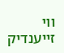ווי זייענדיק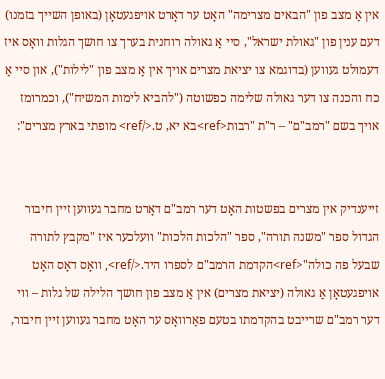אין אַ מצב פון "הבאים מצרימה" האָט ער דאָרט אויפגעטאָן (באופן השייך בזמנו) דעם ענין פון "גאולת ישראל", סיי אַ גאולה רוחנית בערך צו חושך הגלות וואָס איז דעמולט געווען (בדוגמא צו יציאת מצרים אויך אין אַ מצב פון "לילות"), און סיי אַ כח והכנה צו דער גאולה שלימה כפשוטה ("להביא לימות המשיח"), וכמרומז אויך בשם "רמב"ם" – ר"ת "רבות<ref>בא יא, ט.</ref> מופתי בארץ מצרים":


זייענדיק אין מצרים בפשטות האָט דער רמב"ם דאָרט מחבר געווען זיין חיבור הגדול ספר "משנה תורה", ספר "הלכות הלכות" וועלכער איז "מקבץ לתורה שבעל פה כולה"<ref>הקדמת הרמב"ם לספרו היד.</ref>, וואָס דאָס האָט אויפגעטאָן אַ גאולה (יציאת מצרים) אין אַ מצב פון חושך הלילה של גלות – ווי דער רמב"ם שרייבט בהקדמתו בטעם פאַרוואָס ער האָט מחבר געווען זיין חיבור,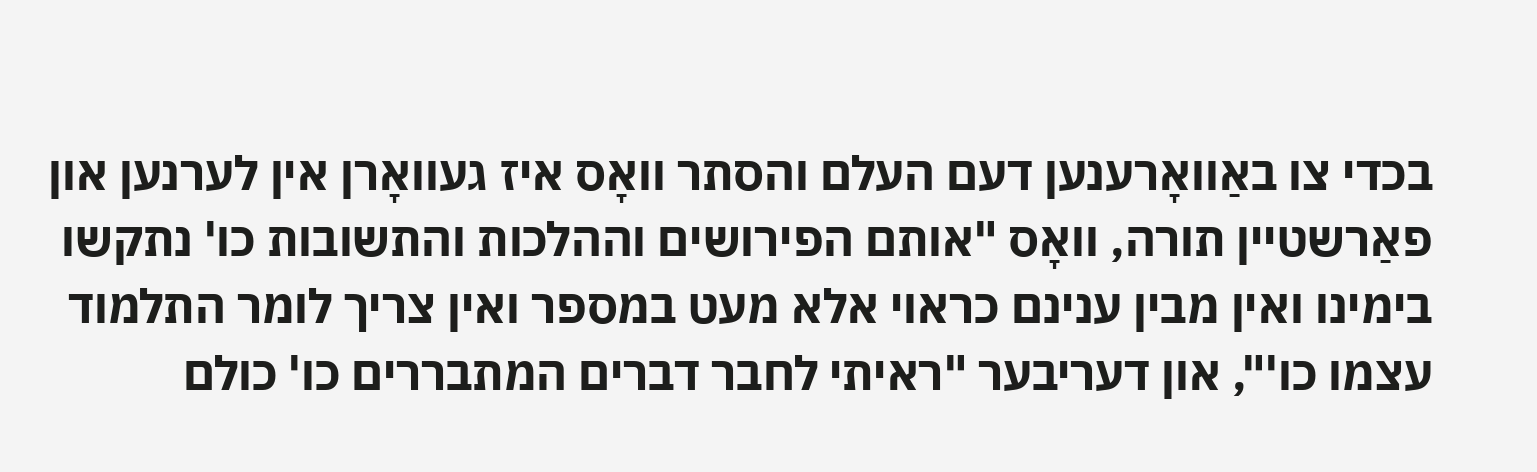בכדי צו באַוואָרענען דעם העלם והסתר וואָס איז געוואָרן אין לערנען און פאַרשטיין תורה, וואָס "אותם הפירושים וההלכות והתשובות כו' נתקשו בימינו ואין מבין ענינם כראוי אלא מעט במספר ואין צריך לומר התלמוד עצמו כו'", און דעריבער "ראיתי לחבר דברים המתבררים כו' כולם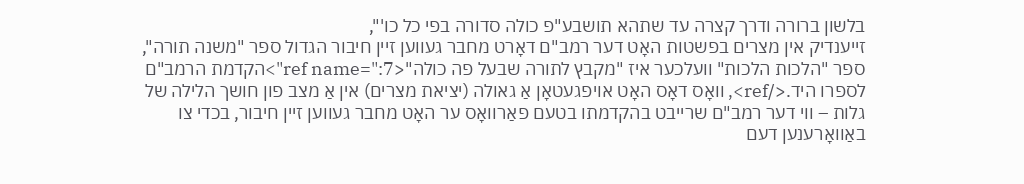בלשון ברורה ודרך קצרה עד שתהא תושבע"פ כולה סדורה בפי כל כו'",
זייענדיק אין מצרים בפשטות האָט דער רמב"ם דאָרט מחבר געווען זיין חיבור הגדול ספר "משנה תורה", ספר "הלכות הלכות" וועלכער איז "מקבץ לתורה שבעל פה כולה"<ref name=":7">הקדמת הרמב"ם לספרו היד.</ref>, וואָס דאָס האָט אויפגעטאָן אַ גאולה (יציאת מצרים) אין אַ מצב פון חושך הלילה של גלות – ווי דער רמב"ם שרייבט בהקדמתו בטעם פאַרוואָס ער האָט מחבר געווען זיין חיבור, בכדי צו באַוואָרענען דעם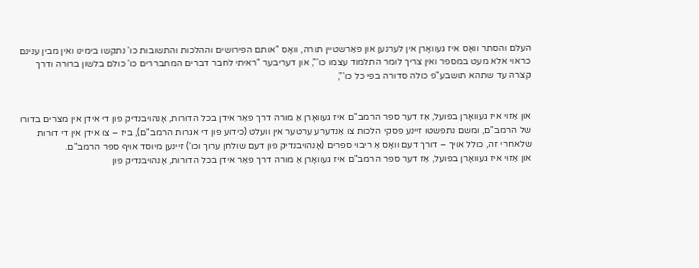העלם והסתר וואָס איז געוואָרן אין לערנען און פאַרשטיין תורה, וואָס "אותם הפירושים וההלכות והתשובות כו' נתקשו בימינו ואין מבין ענינם כראוי אלא מעט במספר ואין צריך לומר התלמוד עצמו כו'", און דעריבער "ראיתי לחבר דברים המתבררים כו' כולם בלשון ברורה ודרך קצרה עד שתהא תושבע"פ כולה סדורה בפי כל כו'",


און אַזוי איז געוואָרן בפועל, אַז דער ספר הרמב"ם איז געוואָרן אַ מורה דרך פאַר אידן בכל הדורות, אָנהויבנדיק פון די אידן אין מצרים בדורו של הרמב"ם, ומשם נתפשטו זיינע פסקי הלכות צו אַנדערע ערטער אין וועלט (כידוע פון די אגרות הרמב"ם), ביז – צו אידן אין די דורות שלאחרי זה, כולל אויך – דורך דעם וואָס אַ ריבוי ספרים (אָנהויבנדיק פון דעם שולחן ערוך וכו') זיינען מיוסד אויף ספר הרמב"ם.
און אַזוי איז געוואָרן בפועל, אַז דער ספר הרמב"ם איז געוואָרן אַ מורה דרך פאַר אידן בכל הדורות, אָנהויבנדיק פון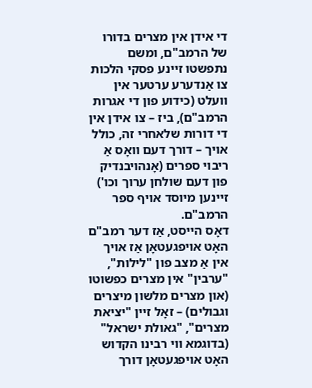די אידן אין מצרים בדורו של הרמב"ם, ומשם נתפשטו זיינע פסקי הלכות צו אַנדערע ערטער אין וועלט (כידוע פון די אגרות הרמב"ם), ביז – צו אידן אין די דורות שלאחרי זה, כולל אויך – דורך דעם וואָס אַ ריבוי ספרים (אָנהויבנדיק פון דעם שולחן ערוך וכו') זיינען מיוסד אויף ספר הרמב"ם.
דאָס הייסט, אַז דער רמב"ם האָט אויפגעטאָן אַז אויך אין אַ מצב פון "לילות", "ערבין" אין מצרים כפשוטו (און מצרים מלשון מיצרים וגבולים) – זאָל זיין "יציאת מצרים", "גאולת ישראל" (בדוגמא ווי רבינו הקדוש האָט אויפגעטאָן דורך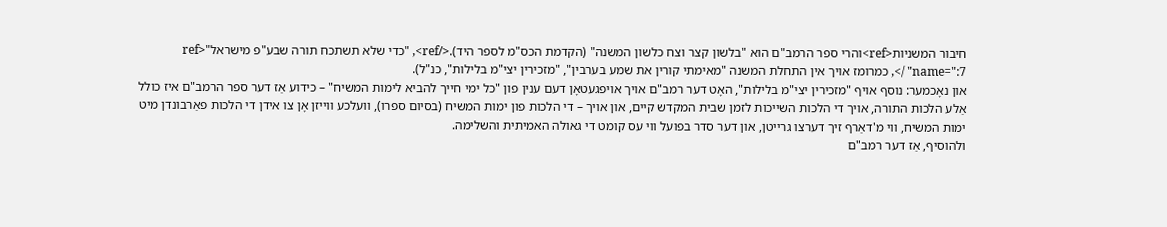חיבור המשניות<ref>והרי ספר הרמב"ם הוא "בלשון קצר וצח כלשון המשנה" (הקדמת הכס"מ לספר היד).</ref>, "כדי שלא תשתכח תורה שבע"פ מישראל"<ref name=":7" />, כמרומז אויך אין התחלת המשנה "מאימתי קורין את שמע בערבין", "מזכירין יצי"מ בלילות", כנ"ל).
און נאָכמער: נוסף אויף "מזכירין יצי"מ בלילות", האָט דער רמב"ם אויך אויפגעטאָן דעם ענין פון "כל ימי חייך להביא לימות המשיח" – כידוע אַז דער ספר הרמב"ם איז כולל אַלע הלכות התורה, אויך די הלכות השייכות לזמן שבית המקדש קיים, און אויך – די הלכות פון ימות המשיח (בסיום ספרו), וועלכע ווייזן אָן צו אידן די הלכות פאַרבונדן מיט ימות המשיח, ווי מ'דאַרף זיך דערצו גרייטן, און דער סדר בפועל ווי עס קומט די גאולה האמיתית והשלימה.
ולהוסיף, אַז דער רמב"ם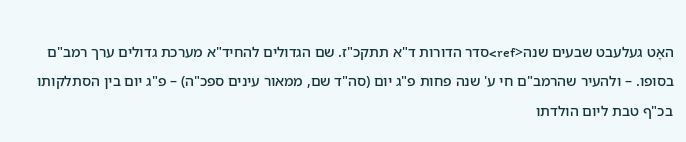האָט געלעבט שבעים שנה<ref>סדר הדורות ד"א תתקכ"ז. שם הגדולים להחיד"א מערכת גדולים ערך רמב"ם בסופו. – ולהעיר שהרמב"ם חי ע' שנה פחות פ"ג יום (סה"ד שם, ממאור עינים ספכ"ה) – פ"ג יום בין הסתלקותו בכ"ף טבת ליום הולדתו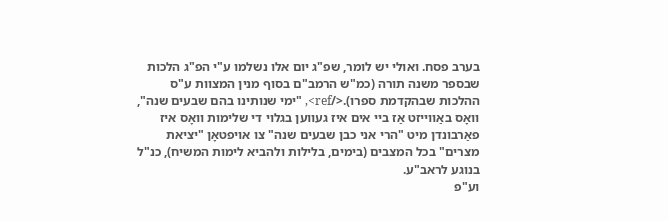בערב פסח. ואולי יש לומר, שפ"ג יום אלו נשלמו ע"י הפ"ג הלכות שבספר משנה תורה (כמ"ש הרמב"ם בסוף מנין המצוות ע"ס ההלכות שבהקדמת ספרו).</ref>, "ימי שנותינו בהם שבעים שנה", וואָס באַווייזט אַז ביי אים איז געווען בגלוי די שלימות וואָס איז פאַרבונדן מיט "הרי אני כבן שבעים שנה" צו אויפטאָן "יציאת מצרים" בכל המצבים (בימים, בלילות ולהביא לימות המשיח), כנ"ל בנוגע לראב"ע.
וע"פ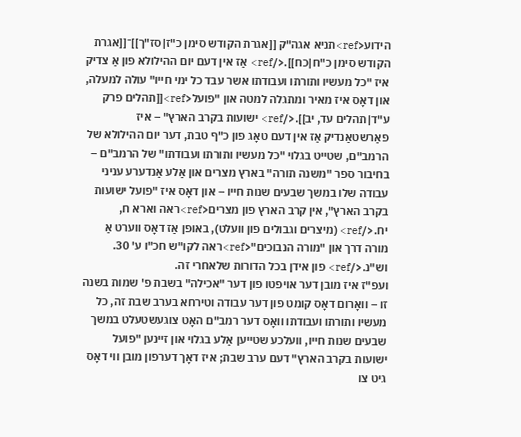הידוע<ref>תניא אגה"ק [[אגרת הקודש סימן כ"ז|סז"ך]]־[[אגרת הקודש סימן כ"ח|כח]].</ref> אַז אין דעם יום ההילולא פון אַ צדיק איז "כל מעשיו ותורתו ועבודתו אשר עבד כל ימי חייו" עולה למעלה, און דאָס איז מאיר ומתגלה למטה און "פועל<ref>[[תהלים פרק ע"ד|תהלים עד, יב]].</ref> ישועות בקרב הארץ" – איז פאַרשטאַנדיק אַז אין דעם טאָג פון כ"ף טבת, דער יום ההילולא של הרמב"ם, שטייט בגלוי "כל מעשיו ותורתו ועבודתו" של הרמב"ם – בחיבור ספר "משנה תורה" בארץ מצרים און אַלע אַנדערע עניני עבודה שלו במשך שבעים שנות חייו – און דאָס איז "פועל ישועות בקרב הארץ", אין קרב הארץ פון מצרים<ref>ראה וארא ח, יח.</ref> (מיצרים וגבולים פון וועלט), באופן אַז דאָס ווערט אַ מורה דרך און "מורה הנבוכים"<ref>ראה לקו"ש חכ"ו ע' 30. וש"נ.</ref> פון אידן בכל הדורות שלאחרי זה.
ועפ"ז איז מובן דער אויפטו פון דער "אכילה" בשבת פ' שמות בשנה זו – וואָרום דאָס קומט פון דער עבודה וטירחא בערב שבת זה, כל מעשיו ותורתו ועבודתו וואָס דער רמב"ם האָט צוגעשטעלט במשך שבעים שנות חייו, וועלכע שטייען אַלע בגלוי און זיינען "פועל ישועות בקרב הארץ" דעם ערב שבת; איז דאָך דערפון מובן ווי דאָס גיט צו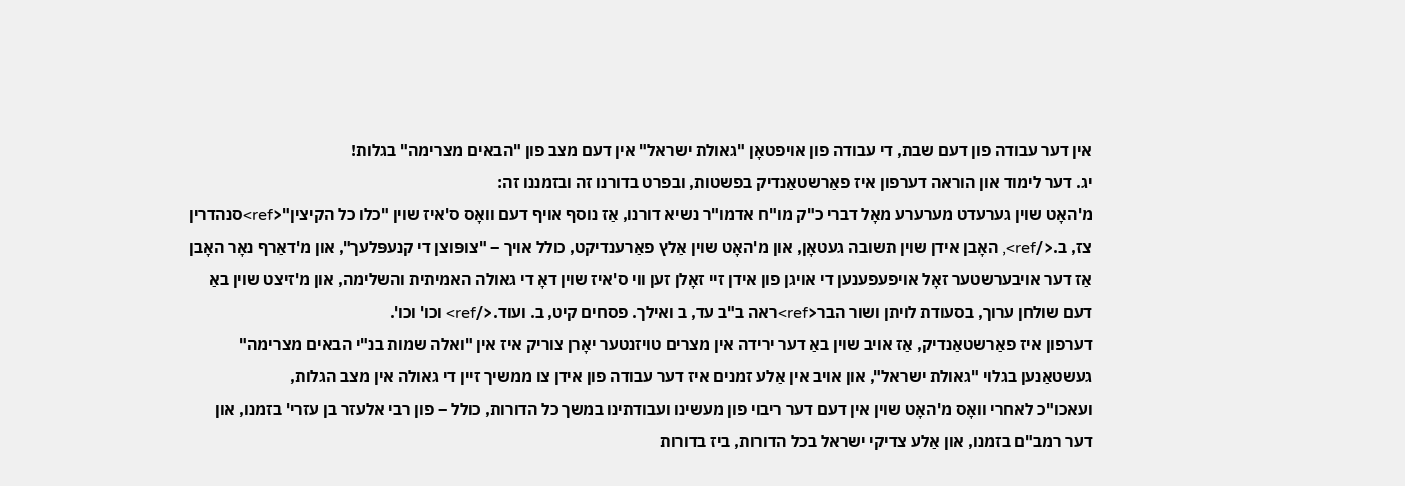אין דער עבודה פון דעם שבת, די עבודה פון אויפטאָן "גאולת ישראל" אין דעם מצב פון "הבאים מצרימה" בגלות!
יג. דער לימוד און הוראה דערפון איז פאַרשטאַנדיק בפשטות, ובפרט בדורנו זה ובזמננו זה:
מ'האָט שוין גערעדט מערערע מאָל דברי כ"ק מו"ח אדמו"ר נשיא דורנו, אַז נוסף אויף דעם וואָס ס'איז שוין "כלו כל הקיצין"<ref>סנהדרין צז, ב.</ref>, האָבן אידן שוין תשובה געטאָן, און מ'האָט שוין אַלץ פאַרענדיקט, כולל אויך – "צופּוצן די קנעפּלעך", און מ'דאַרף נאָר האָבן אַז דער אויבערשטער זאָל אויפעפענען די אויגן פון אידן זיי זאָלן זען ווי ס'איז שוין דאָ די גאולה האמיתית והשלימה, און מ'זיצט שוין באַ דעם שולחן ערוך, בסעודת לויתן ושור הבר<ref>ראה ב"ב עד, ב ואילך. פסחים קיט, ב. ועוד.</ref> וכו' וכו'.
דערפון איז פאַרשטאַנדיק, אַז אויב שוין באַ דער ירידה אין מצרים טויזנטער יאָרן צוריק איז אין "ואלה שמות בנ"י הבאים מצרימה" געשטאַנען בגלוי "גאולת ישראל", און אויב אין אַלע זמנים איז דער עבודה פון אידן צו ממשיך זיין די גאולה אין מצב הגלות,
ועאכו"כ לאחרי וואָס מ'האָט שוין אין דעם דער ריבוי פון מעשינו ועבודתינו במשך כל הדורות, כולל – פון רבי אלעזר בן עזרי' בזמנו, און דער רמב"ם בזמנו, און אַלע צדיקי ישראל בכל הדורות, ביז בדורות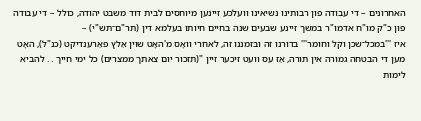האחרונים – די עבודה פון רבותינו נשיאינו וועלכע זיינען מיוחסים לבית דוד משבט יהודה, כולל – די עבודה פון כ"ק מו"ח אדמו"ר במשך זיינע שבעים שנה בחיים חיותו בעלמא דין (תר"ם־תש"י) –
איז '''במכל־שכן וקל וחומר''' בדורנו זה ובזמננו זה, לאחרי וואָס מ'האָט שוין אַלץ פאַרענדיקט (כנ"ל), האָט מען די הבטחה גמורה אין תורה, אַז עס וועט זיכער זיין "(תזכור יום צאתך ממצרים) כל ימי חייך . . להביא לימות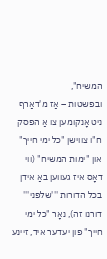המשיח",
ובפשטות – אַז מ'דאַרף ניט אָנקומען צו אַ הפסק ח"ו צווישן "כל ימי חייך" און "ימות המשיח" (ווי דאָס איז געווען באַ אידן בכל הדורות '''שלפני''' דורנו זה), נאָר "כל ימי חייך" פון יעדער איד, זיינע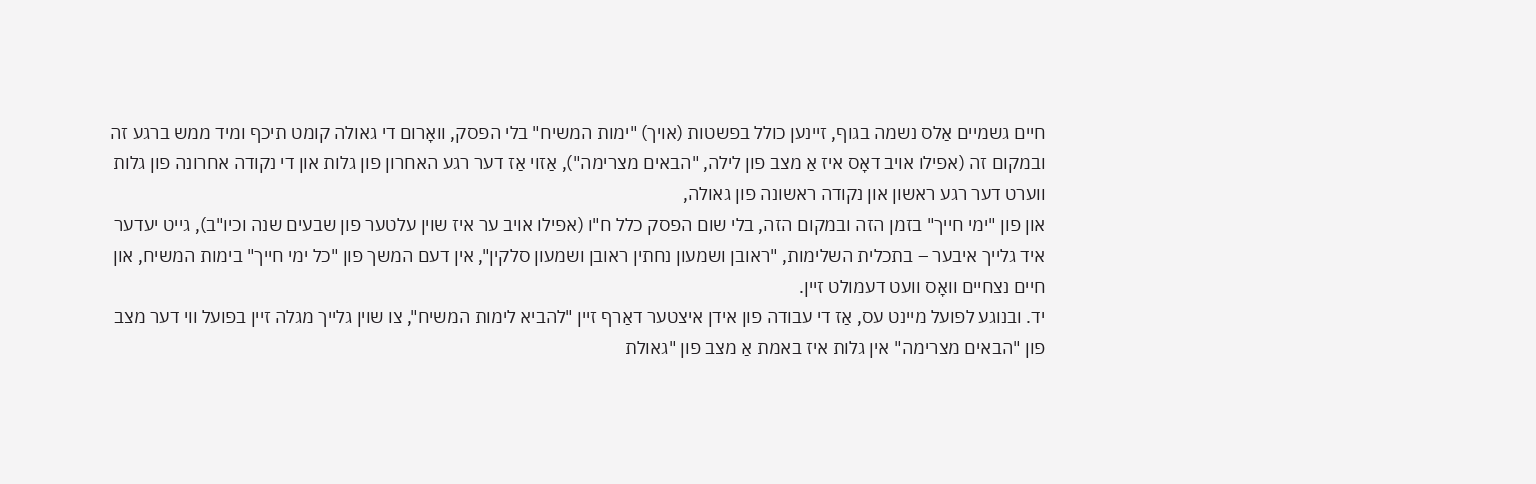חיים גשמיים אַלס נשמה בגוף, זיינען כולל בפשטות (אויך) "ימות המשיח" בלי הפסק, וואָרום די גאולה קומט תיכף ומיד ממש ברגע זה ובמקום זה (אפילו אויב דאָס איז אַ מצב פון לילה, "הבאים מצרימה"), אַזוי אַז דער רגע האחרון פון גלות און די נקודה אחרונה פון גלות ווערט דער רגע ראשון און נקודה ראשונה פון גאולה,
און פון "ימי חייך" בזמן הזה ובמקום הזה, בלי שום הפסק כלל ח"ו (אפילו אויב ער איז שוין עלטער פון שבעים שנה וכיו"ב), גייט יעדער איד גלייך איבער – בתכלית השלימות, "ראובן ושמעון נחתין ראובן ושמעון סלקין", אין דעם המשך פון "כל ימי חייך" בימות המשיח, און חיים נצחיים וואָס וועט דעמולט זיין.
יד. ובנוגע לפועל מיינט עס, אַז די עבודה פון אידן איצטער דאַרף זיין "להביא לימות המשיח", צו שוין גלייך מגלה זיין בפועל ווי דער מצב פון "הבאים מצרימה" אין גלות איז באמת אַ מצב פון "גאולת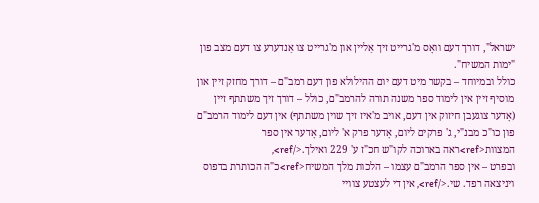ישראל", דורך דעם וואָס מ'גרייט זיך אַליין און מ'גרייט צו אַנדערע צו דעם מצב פון "ימות המשיח".
כולל ובמיוחד – בקשר מיט דעם יום ההילולא פון דעם רמב"ם – דורך מחזק זיין און מוסיף זיין אין לימוד ספר משנה תורה להרמב"ם, כולל – דורך זיך משתתף זיין (אָדער צוגעבן חיזוק אין דעם, אויב מ'איז זיך שוין משתתף) אין דעם לימוד הרמב"ם פון כו"כ מבנ"י, ג' פרקים ליום, אָדער פרק א' ליום, אָדער אין ספר המצוות<ref>ראה בארוכה לקו"ש חכ"ז ע' 229 ואילך.</ref>,
ובפרט – אין ספר הרמב"ם עצמו – הלכות מלך המשיח<ref>כ"ה הכותרת בדפוס ויניצאה רפד. שי.</ref>, אין די לעצטע צוויי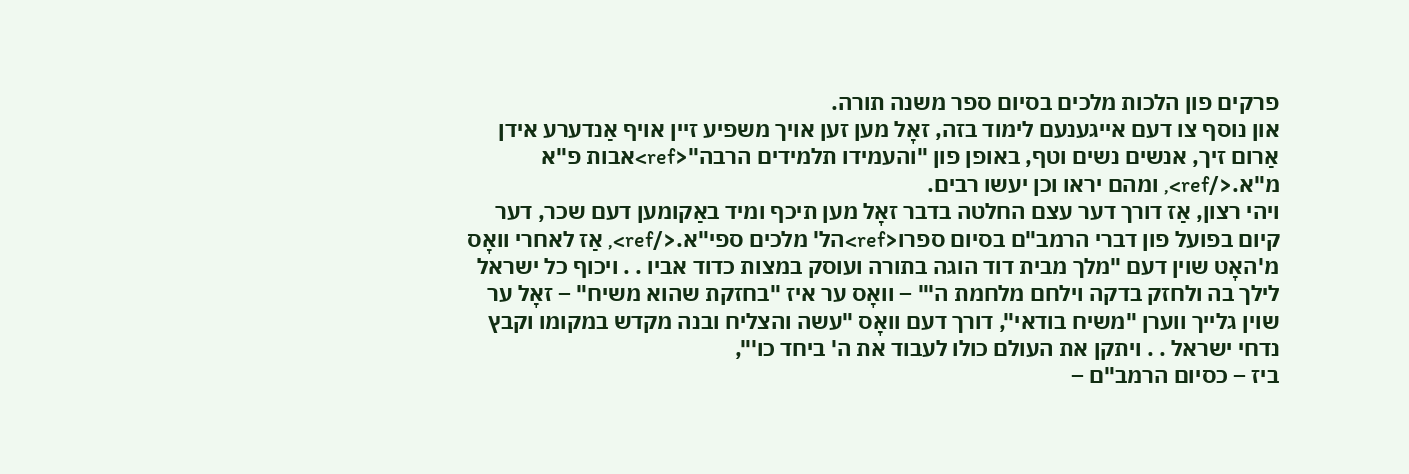פרקים פון הלכות מלכים בסיום ספר משנה תורה.
און נוסף צו דעם אייגענעם לימוד בזה, זאָל מען זען אויך משפיע זיין אויף אַנדערע אידן אַרום זיך, אנשים נשים וטף, באופן פון "והעמידו תלמידים הרבה"<ref>אבות פ"א מ"א.</ref>, ומהם יראו וכן יעשו רבים.
ויהי רצון, אַז דורך דער עצם החלטה בדבר זאָל מען תיכף ומיד באַקומען דעם שכר, דער קיום בפועל פון דברי הרמב"ם בסיום ספרו<ref>הל' מלכים ספי"א.</ref>, אַז לאחרי וואָס מ'האָט שוין דעם "מלך מבית דוד הוגה בתורה ועוסק במצות כדוד אביו . . ויכוף כל ישראל לילך בה ולחזק בדקה וילחם מלחמת ה'" – וואָס ער איז "בחזקת שהוא משיח" – זאָל ער שוין גלייך ווערן "משיח בודאי", דורך דעם וואָס "עשה והצליח ובנה מקדש במקומו וקבץ נדחי ישראל . . ויתקן את העולם כולו לעבוד את ה' ביחד כו'",
ביז – כסיום הרמב"ם –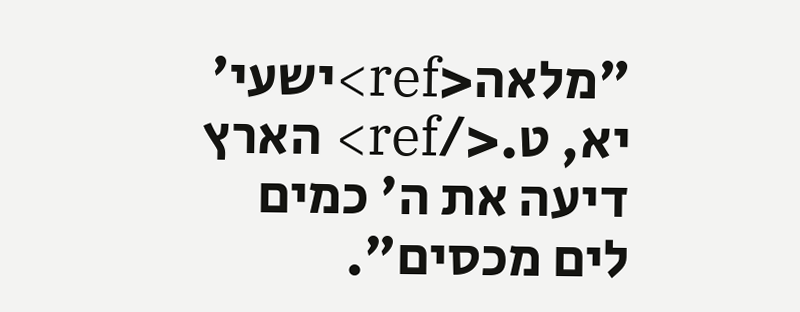"מלאה<ref>ישעי' יא, ט.</ref> הארץ דיעה את ה' כמים לים מכסים".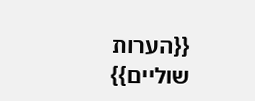{{הערות שוליים}}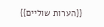{{הערות שוליים}}